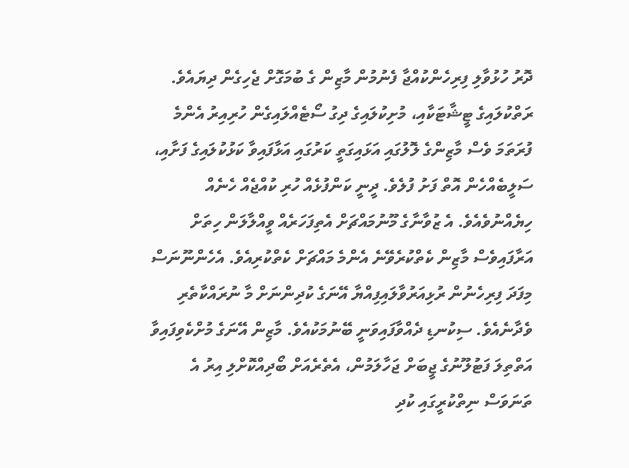ދޮރު ހުޅުވާލި ފިރިހެންކުއްޖާ ފެނުމުން މާޒިން ގެ ބުމަގޮށް ޖެހިގެން ދިޔައެވެ. ރަތްކުލައިގެ ޓީޝާޓަކާއި، މުށިކުލައިގެ ދިގު ސޯޓެއްލައިގެން ހުރިއިރު އެންމެ ފުރަތަމަ ވެސް މާޒިންގެ ލޮލުގައި އަޅައިގަތީ ކަރުގައި އަޅާފައިވާ ކަޅުކުލައިގެ ފަށާއި، ސަލީބެއްހެން އޮތް ފަށު ފުލެވެ. ދީނީ ކަންފުޅެއް ހުރި ކުއްޖެއް ހެނެއް ހިޔެއްނުވެއެވެ. އެ ޒުވާނާގެ މޫނުމައްޗަށް އެތިފަހަރެއް ވީއްލާލަން ހިތަށް އަރާފައިވެސް މާޒިން ކެތްކުރެވޭނެ އެންމެ މައްޗަށް ކެތްކުރިއެވެ. އެހެންނޫނަސް މިފަދަ ފިރިހެނުން ރުޅިއަރުވާލައިފިއްޔާ އޭނަގެ ކުދިންނަށް މާ ނުރައްކާތެރި ވެދާނެއެވެ. ސިކުނޑި ދެއްވާފައިވަނީ ބޭނުމަކުއެވެ. މާޒިން އޭނަގެ މުށްކެވިފައިވާ އަތްތިލަ ފަޓުލޫނުގެ ޖީބަށް ޖަހާލަމުން، އެތެރެއަށް ބޯދިއްކޮށްލި އިރު އެ ތަނަވަސް ނިތްކުރީގައި ކުދި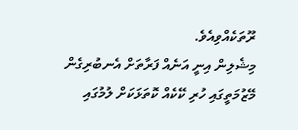ރޫތަކެއްވިއެވެ.
މިޝެލިން އިނީ އަނެއް ފަރާތަށް އެނބުރިގެން މޭޒުމަތީގައި ހުރި ކޭކެއް ކޮތަޅަކަށް ލުމުގައި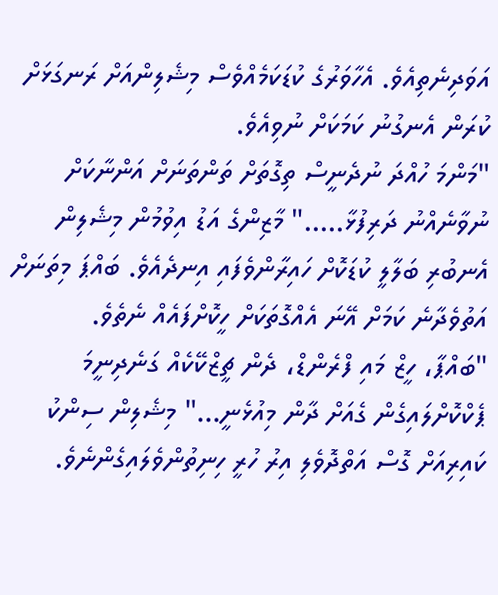އަވަދިނެތިއެވެ. އެހާވަރުގެ ކުޑަކަމެއްވެސް މިޝެލިންއަށް ރަނގަޅަށް ކުރަން އެނގުނު ކަމަކަށް ނުވިއެވެ.
"މަންމަ ހުއްދަ ނުދެނީސް ތިގޮތަށް ތަންތަނަށް އަންނާކަށް ނުވާނެއްނު ދަރިފުޅާ....." މާޒިންގެ އަޑު އިވުމުން މިޝެލިން އެނބުރި ބަލާލީ ކުޑަކޮށް ހައިރާންވެފައި އިނދެއެވެ. ބައްޕަ މިތަނަށް އަތުވެދާނެ ކަމަށް އޭނަ އެއްގޮތަކަށް ހީކޮށްފައެއް ނެތެވެ.
"ބައްޕާ، ހީޒް މައި ފްރެންޑް، ދެން ޗީޒްކޭކެއް ގަނެދިނީމަ ޕެކްކޮށްލައިގެން ގެއަށް ދާން މިއުޅެނީ..." މިޝެލިން ސިންކު ކައިރިއަށް ގޮސް އަތްދޮވެލި އިރު ހުރީ ހިނިތުންވެލައިގެންނެވެ.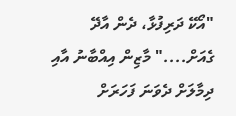"އޯކޭ ދަރިފުޅާ، ދެން އާދޭ ގެއަށް...." މާޒިން އިއްބާނު އާއި ދިމާލަށް ދެވަނަ ފަހަރަށް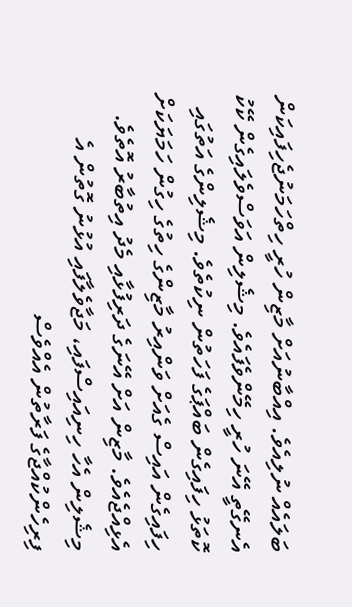ބަލައެއް ނުލިއެވެ. އިއްބާނުއަށް މާޒިން ހުރީ ހިތްހަމަނުޖެހިފައިކަން އެނގޭތީ އޭނަ ހުރީ ހިމޭންވެފައެވެ. މިޝެލިން އަވަސްވެލައިގެން ކޭކު ކޮތަޅު ހިފައިގެން ބައްޕަގެ ފަހަތުން ނިކުތެވެ. މިޝެލިންގެ އަތުގައި ހިފައިގެން އައިސް ގެއަށް ވަންއިރު މާޒިންގެ ހިތުގެ ހިގުން ހަމަޔަކަށް އެޅިއްޖެއެވެ. މާޒިން އަށް އޭނަގެ ދަރިފުޅާއި މެދު އިތުބާރު އޮތެވެ. މިޝެލިން އެހާ ހިނިއައިސްފައި، މަޖާވެލާފައި އުޅުނު ގޮތުން އެ ފިރިހެންކުއްޖާގެ ފަރާތުން އެއްވެސް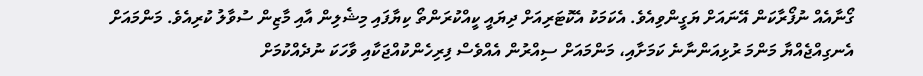ގޯނާއެއް ނުފޯރާކަން އޭނައަށް ޔަގީންވިއެވެ. އެކަމަކު އެކޮޓަރިއަށް ދިޔައީ ކީއްކުރަންތޯ ކިޔާފައި މިޝެލިން އާއި މާޒިން ސުވާލު ކުރިއެވެ. މަންމައަށް އެނގިއްޖެއްޔާ މަންމަ ރުޅިއަންނާނެ ކަމަށާއި، މަންމައަށް ސިއްރުން އެއްވެސް ފިރިހެންކުއްޖަކާއި ވާހަކަ ނުދެއްކުމަށް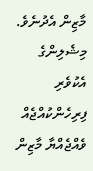މާޒިން އެދުނެވެ. މިޝެލިންގެ އެކުވެރި ފިރިހެންކުއްޖެއް ވެއްޖެއްޔާ މާޒިން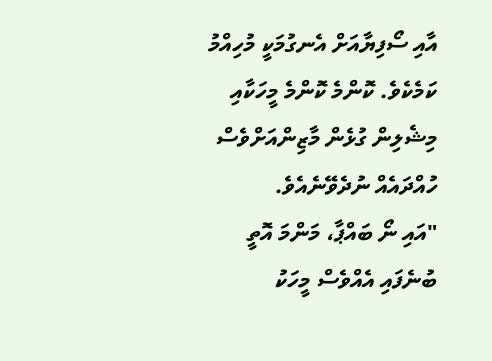އާއި ސޯފިޔާއަށް އެނގުމަކީ މުހިއްމު ކަމެކެވެ. ކޮންމެ ކޮންމެ މީހަކާއި މިޝެލިން ގުޅެން މާޒިންއަށްވެސް ހުއްދައެއް ނުދެވޭނެއެވެ.
"އައި ނޯ ބައްޕާ، މަންމަ އޮތީ ބުނެފައި އެއްވެސް މީހަކު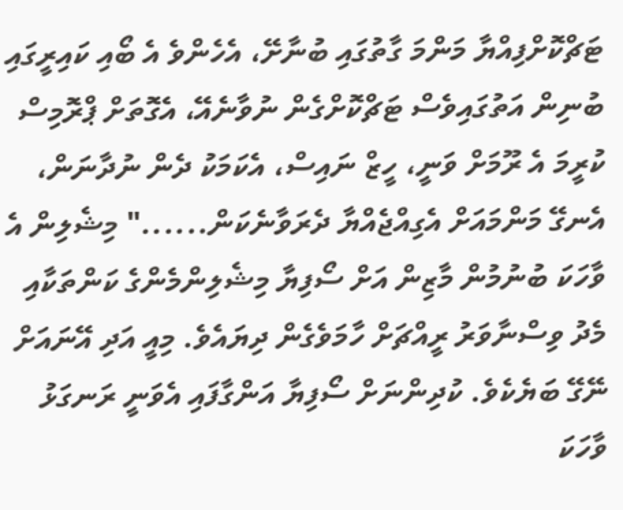ޓަޗްކޮށްފިއްޔާ މަންމަ ގާތުގައި ބުނާށޭ، އެހެންވެ އެ ބޯއި ކައިރީގައި ބުނިން އަތުގައިވެސް ޓަޗްކޮށްގެން ނުވާނެއޭ، އެގޮތަށް ޕްރޮމިސް ކުރީމަ އެ ރޫމަށް ވަނީ، ހީޒް ނައިސް، އެކަމަކު ދެން ނުދާނަން، އެނގޭ މަންމައަށް އެގިއްޖެއްޔާ ދެރަވާނެކަން......" މިޝެލިން އެ ވާހަކަ ބުނުމުން މާޒިން އަށް ސޯފިޔާ މިޝެލިންމެންގެ ކަންތަކާއި މެދު ވިސްނާވަރު ރީއްޗަށް ހާމަވެގެން ދިޔައެވެ. މިއީ އަދި އޭނައަށް ނޭގޭ ބަޔެކެވެ. ކުދިންނަށް ސޯފިޔާ އަންގާފައި އެވަނީ ރަނގަޅު ވާހަކަ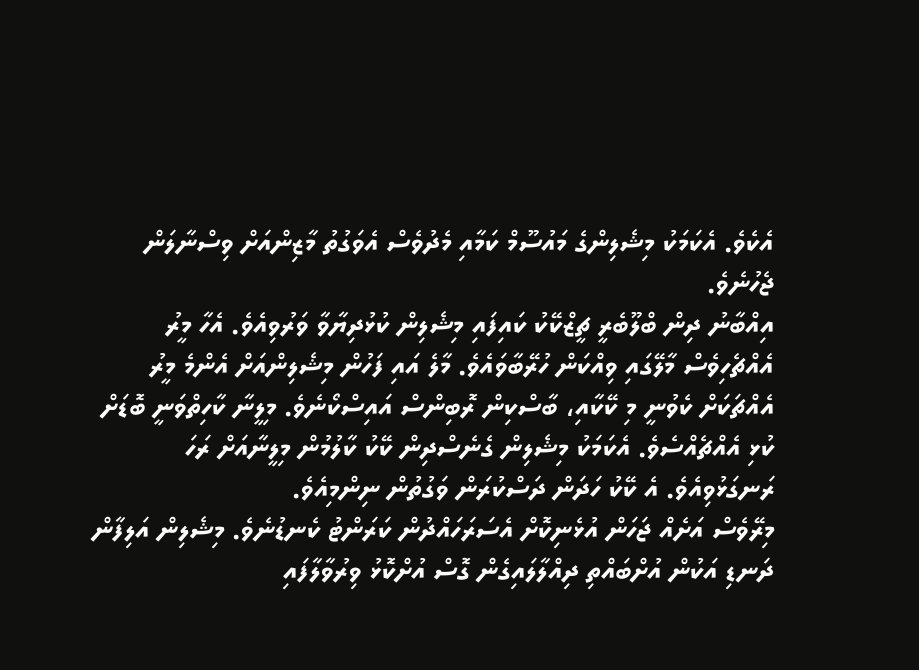އެކެވެ. އެކަމަކު މިޝެލިންގެ މައުސޫމް ކަމާއި މެދުވެސް އެވަގުތު މާޒިންއަށް ވިސްނާލަން ޖެހުނެވެ.
އިއްބާނު ދިން ބްލޫބެރީ ޗީޒްކޭކު ކައިފައި މިޝެލިން ކުޅުދިޔާވާ ވަރުވިއެވެ. އެހާ މީރު އެއްޗެހިވެސް މާލޭގައި ވިއްކަން ހުރޭބާވައެވެ. މާލެ އައި ފަހުން މިޝެލިންއަށް އެންމެ މީރު އެއްޗަކަށް ކެވުނީ މި ކޭކާއި، ބާސްކިން ރޮބިންސް އައިސްކޯނެވެ. މިލީނާ ކާހިތްވަނީ ބޮޑަށް ކުޅި އެއްޗެއްސެވެ. އެކަމަކު މިޝެލިން ގެނެސްދިން ކޭކު ކާލުމުން މިލީނާއަށް ރަހަ ރަނގަޅުވިއެވެ. އެ ކޭކު ހަދަން ދަސްކުރަން ވަގުތުން ނިންމިއެވެ.
މިރޭވެސް އަށެއް ޖަހަން އުޅެނިކޮށް އެސަރަހައްދުން ކަރަންޓު ކެނޑުނެވެ. މިޝެލިން އަލިފާން ދަނޑި އަކުން އުށްބައްތި ދިއްލާލައިގެން ގޮސް އުށްކޮޅު ވިރުވާލާފައި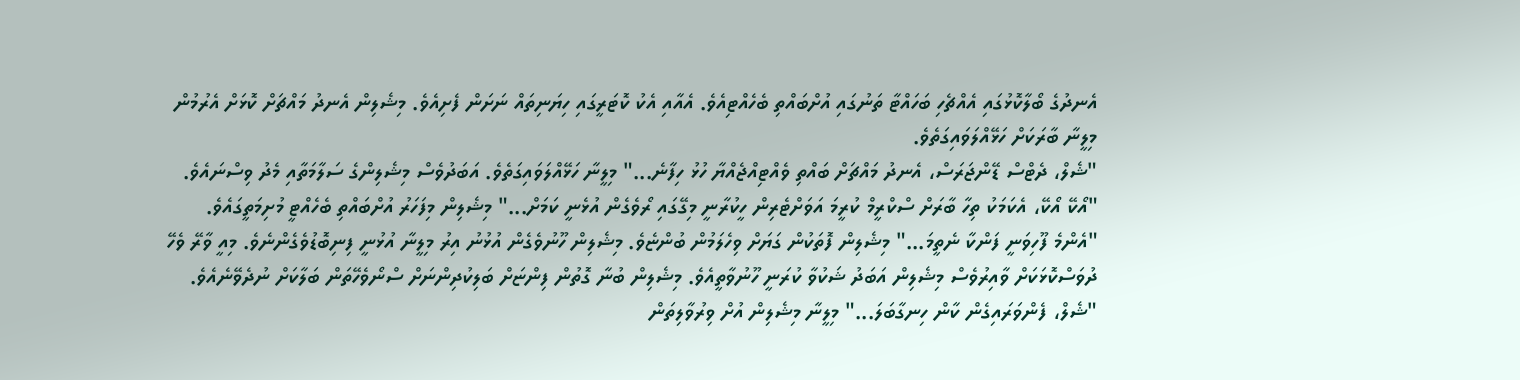އެނދުގެ ބޯލާކޮޅުގައި އެއްޗެހި ބަހައްޓާ ތަނުގައި އުށްބައްތި ބެހެއްޓިއެވެ. އެއާއި އެކު ކޮޓަރީގައި ހިޔަނިތައް ނަށަން ފެށިއެވެ. މިޝެލިން އެނދު މައްޗަށް ކޮޅަށް އެރުމުން މިލީނާ ބާރަކަށް ހަޅޭއްލަވައިގަތެވެ.
"ޝެލް، ދެޓްސް ޑޭންޖަރަސް، އެނދު މައްޗަށް ބައްތި ވެއްޓިއްޖެއްޔާ ހުޅު ހިފާނެ..." މިލީނާ ހަޅޭއްލަވައިގަތެވެ. އަބަދުވެސް މިޝެލިންގެ ސަލާމަތާއި މެދު ވިސްނައެވެ.
"އޯކޭ އޯކޭ، އެކަމަކު ތިހާ ބާރަށް ސްކްރީމް ކުރީމަ އަވަށްޓެރިން ހީކުރާނީ މިގޭގައި ރޯވެގެން އުޅެނީ ކަމަށް..." މިޝެލިން މިފަހަރު އުށްބައްތި ބެހެއްޓީ މުށިމަތީގައެވެ.
"އެންމެ ފޫހިވަނީ ފަންކާ ނެތީމަ..." މިޝެލިން ފޮތަކުން ގަޔަށް ވިހެލަމުން ބުންޏެވެ. މިޝެލިން ހޫނުވެގެން އުޅުނު އިރު މިލީނާ އުޅުނީ ފިނިބޮޑުވެގެންނެވެ. މިއީ ވާރޭ ވެހޭ ދުވަސްކޮޅަކަށް ވާއިރުވެސް މިޝެލިން އަބަދު ޝަކުވާ ކުރަނީ ހޫނުވާތީއެވެ. މިޝެލިން ބުނާ ގޮތުން ފިންޏަށް ބަލިކުދިންނަށް ސްނޯވެހޭތަން ބަލާކަށް ނުދެވޭނެއެވެ.
"ޝެލް، ފެންވަރައިގެން ކާން ހިނގާބަލަ..." މިލީނާ މިޝެލިން އުށް ވިރުވާލިތަން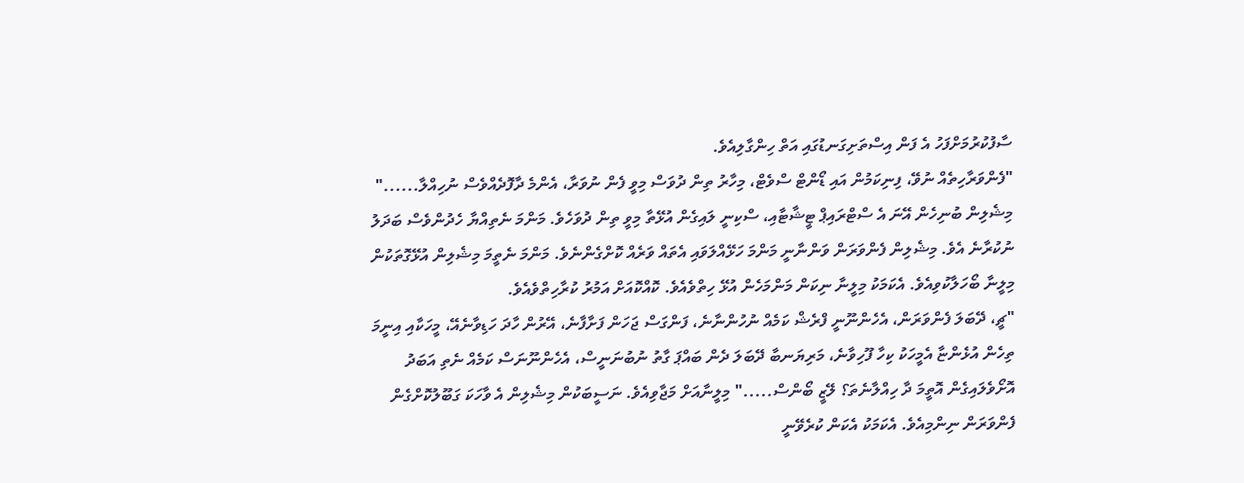ސާފުކުރުމަށްފަހު އެ ފަން އިސްތަށިގަނޑުގައި އަތް ހިންގާލިއެވެ.
"ފެންވަރާހިތެއް ނުވޭ، ފިނިކަމުން އައި ޑޯންޓް ސްވެޓް، މިހާރު ތިން ދުވަސް މިވީ ފެން ނުވަރާ، އެންމެ ދާފޮދެއްވެސް ނުހިއްލާ......" މިޝެލިން ބުނިހެން އޭނަ އެ ސްޓްރައިޕް ޓީޝާޓާއި، ސްކިނީ ލައިގެން އުޅޭތާ މިވީ ތިން ދުވަހެވެ. މަންމަ ނެތިއްޔާ ހެދުންވެސް ބަދަލު ނުކުރާނެ އެވެ. މިޝެލިން ފެންވަރަން ވަންނާނީ މަންމަ ހަޅޭއްލަވައި އެތައް ވަރެއް ކޮށްގެންނެވެ. މަންމަ ނެތީމަ މިޝެލިން އުޅޭގޮތަކުން މިލީނާ ބޯހަލާކުވިއެވެ. އެކަމަކު މިލީނާ ނިކަން މަންމަހެން އުޅޭ ހިތްވެއެވެ. ކޮއްކޮއަށް އަމުރު ކުރާހިތްވެއެވެ.
"ޗީ، ދޭބަލަ ފެންވަރަން، އެހެންނޫނީ ފްރެޝް ކަމެއް ނުހުންނާނެ، ފަންގަސް ޖަހަން ފަށާފާނެ، އޭރުން ހާދަ ހަޑިވާނެއޭ، މީހަކާއި އިނީމަ ތިހެން އުޅެންޏާ އެމީހަކު ކިހާ ފޫހިވާނެ، މަރިޔަނބާ ދޭބަލަ ދެން ބައްޕަ ގާތު ނުބުނަނީސް، އެހެންނޫނަސް ކަމެއް ނެތި އަބަދު އޮށޯވެލައިގެން އޮތީމަ ދާ ހިއްލާނެތަ؟ ލޭޒީ ބޯންސް....." މިލީނާއަށް މަޖާވިއެވެ. ނަސީބަކުން މިޝެލިން އެ ވާހަކަ ގަބޫލުކޮށްގެން ފެންވަރަން ނިންމިއެވެ. އެކަމަކު އެކަން ކުރެވޭނީ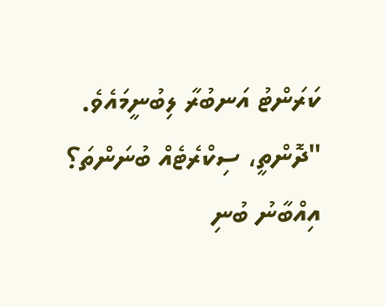ކަރަންޓު އަނބުރާ ލިބުނީމައެވެ.
"ދޮންތީ، ސިކްރެޓެއް ބުނަންތަ؟ އިއްބާނު ބުނި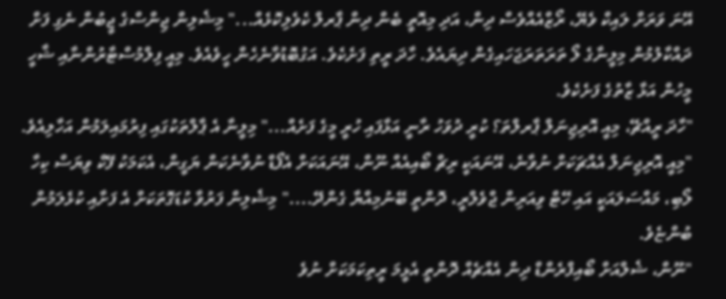އޭނަ ވަރަށް ލައިކް ވެޔޭ، ރޯޒްއެއްވެސް ދިން، އަދި މިއޮތީ ބެން ދިން ޕާރލް ކެވެލިކޮޅެއް..." މިޝެލިން ޖިންސްގެ ޖީބުން ނެގި ފަށް ދައްކާލުމުން މިލީނާގެ ލޯ ތަރަތަރަޖަހައިގެން ދިޔައެވެ. ހާދަ ރީތި ފަށެކެވެ. އަގުބޮޑުވާނެހެން ހީވެއެވެ. މިއީ ފިލްމުސްޓާރުންނާއި ޝާހީ މީހުން އަޅާ ޒާތުގެ ފަށެކެވެ.
"ހާދަ ރީއްޗޭ، މިއީ އޮރިޖިނަލް ޕާރލްތަ؟ ކުރީ ދުވަހު ރާނީ އަޅާފައި ހުރީ މީގެ ފަށެއް..." މިލީނާ އެ ޕާލްތަކުގައި ފިރުމައިލަމުން އަހާލިއެވެ.
"މިއީ އޮރިޖިނަލް އެއްޗަކަށް ނުވާނެ، އޭނައަކީ ރިޗް ބޯއިއެއް ނޫން، އޭނައަކަށް އެފޯޑް ނުވާނެކަން ޔަގީން، އެކަމަކު ފޭކް ވިޔަސް ކިހާ ލޯބި، މައްސަލައަކީ އައި ހޭޓް ވިއަރިން ޖްވެލްރީ، ދޮންތީ ބޭނުމިއްޔާ ގެންދޭ...." މިޝެލިން ފަރުވާ ކުޑަގޮތަކަށް އެ ފަށާއި ކުޅެލަމުން ބުންޏެވެ.
"ނޫން، ޝެލްއަށް ބޯއިފްރެންޑް ދިން އެއްޗެއް ދޮންތީ އެޅީމަ ރީތިކަމަކަށް ނުވެ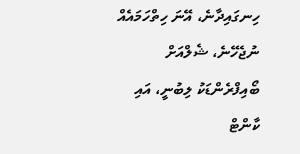ހިނގައިދާނެ، އޭނަ ހިތްހަމައެއް ނުޖެހޭނެ، ޝެލްއަށް ބޯއިފްރެންޑަކު ލިބުނީ، އައި ކާންޓް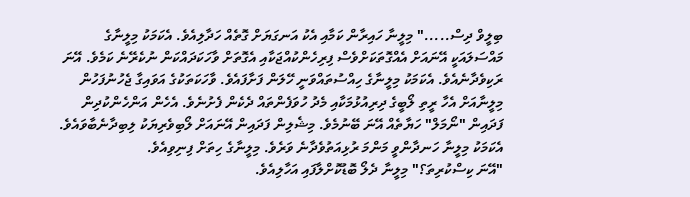ބިލީވް ދިސް....." މިލީނާ ހައިރާން ކަމާއި އެކު އަނގަޔަށް ގޮތެއް ހަދާލިއެވެ. އެކަމަކު މިލީނާގެ މައްސަލައަކީ އޭނައަށް އެއްގޮތަކަށްވެސް ފިރިހެންކުއްޖަކާއި އެގޮތަށް ވާހަކަދައްކަން ނުކެރޭނެ ކަމެވެ. އޭނަ ރަކިވެދާނެއެވެ. އެކަމަކު މިލީނާގެ ހިއްސުތައްވަނީ ހޭލަން ފަށާފައެވެ. ވާހަކަތަކުގެ އަވައިގާ ޖެހުނުފަހުން މިލީނާއަށް އެހާ ރީތި ލޯބީގެ ދިރިއުޅުމަކާއި މެދު ހުވަފެންތައް ދެކެން ފެށުނެވެ. އެހެން އަންހެންކުދިން ފަދައިން "ނޯމަލް" ހަޔާތެއް އޭނަ ބޭނުމެވެ. މިޝެލިން ފަދައިން އޭނައަށް ލޯބިވެރިޔަކު ލިބިދާނެބާވައެވެ. އެކަމަކު މިލީނާ ހަނދާންވީ މަންމަ ރުޅިއަތުވެދާނެ ވަރެވެ. މިލީނާގެ ހިތަށް ފިނިވިއެވެ.
"އޭނަ ކިސްކުރިތަ؟" މިލީނާ ދެލޯ ބޮޑުކޮށްލާފައި އަހާލިއެވެ.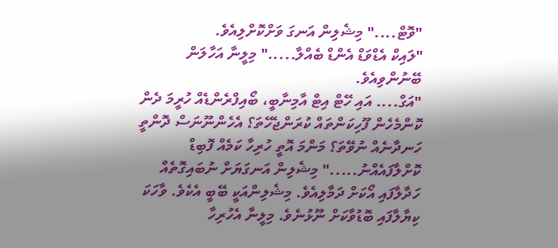"ވޮޓް...." މިޝެލިން އަނގަ ވަށްކޮށްލިއެވެ.
"ލައިކް އެޑްވަޑް އެންޑް ބެއްލާ....." މިލީނާ އަހާލަން ބޭނުންވިއެވެ.
"އަގް.... އައި ހޭޓް އިޓް އާމިނާބީ، ބޯއިފްރެންޑެއް ހުރީމަ ދެން ކޮންމެހެން ފޫހިކަންތައް ކުރަންޖެހޭތަ؟ އެހެންނޫނަސް ދޮންތީ ހަނދާނެއް ނުވޭތަ؟ މަންމަ އޮތީ ހުރިހާ ކަމެއް ފޮބިޑް ކޮށްލާފައެއްނު....." މިޝެލިން އަނގަޔަށް ނުބައިގޮތެއް ހަދާލާފައި އޯކަށް ދަމާލިއެވެ. މިޝެލިންއަކީ ބޭބީ އެކެވެ. ވާހަކަ ކިޔާލާފައި ބޮޑުވާކަށް ނޫޅުނެވެ. މިލީނާ އެހުރިހާ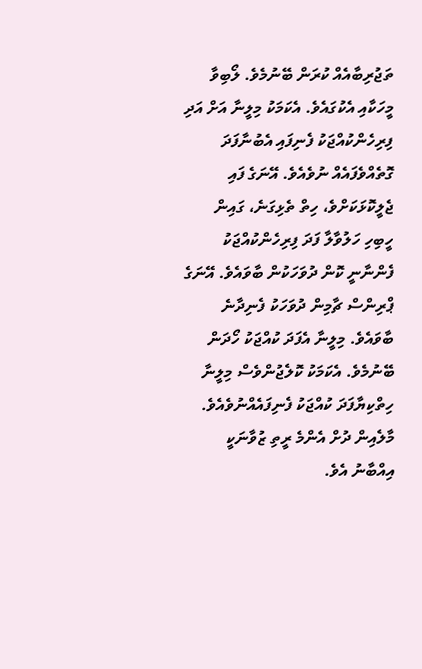ތަޖުރިބާއެއް ކުރަން ބޭނުމެވެ. ލޯބިވާ މީހަކާއި އެކުގައެވެ. އެކަމަކު މިލީނާ އަށް އަދި ފިރިހެންކުއްޖަކު ފެނިފައި އެބުނާފަދަ ގޮތެއްވެފައެއް ނުވެއެވެ. އޭނަގެ ފައި ޖެލީކޮޅަކަށްވެ، ހިތް ތެޅިގަނެ، ގައިން ހީބިހި ހަލުވާލާ ފަދަ ފިރިހެންކުއްޖަކު ފެންނާނީ ކޮން ދުވަހަކުން ބާވައެވެ. އޭނަގެ ޕްރިންސް ޗާމިން ދުވަހަކު ފެނިދާނެ ބާވައެވެ. މިލީނާ އެފަދަ ކުއްޖަކު ހޯދަން ބޭނުމެވެ. އެކަމަކު ކޮލެޖުންވެސް މިލީނާ ހިތްކިޔާފަދަ ކުއްޖަކު ފެނިފައެއްނުވެއެވެ. މާލެއިން ދުށް އެންމެ ރީތި ޒުވާނަކީ އިއްބާނު އެވެ.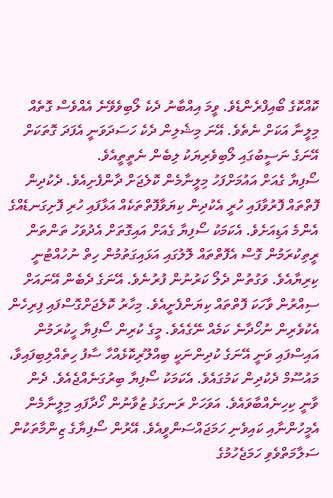ކޮއްކޮގެ ބޯއިފްރެންޑެވެ. ވީމަ އިއްބާނު ދެކެ ލޯބިވެވޭނެ އެއްވެސް ގޮތެއް މިލީނާ އަކަށް ނެތެވެ. އޭނަ މިޝެލިން ދެކެ ހަސަދަވަނީ އެފަދަ ގޮތަކަށް އޭނަގެ ނަސީބުގައި ލޯބިވެރިޔަކު ލިބެން ނެތީތީއެވެ.
ސޯފިޔާ ގެއަށް އައުމަށްފަހު މިލީނާމެން ކޮލެޖަށް ދާންފެށިއެވެ. ދެކުދިން ފޮތްތައް ފޮރުވާފައި ހުރީ އެކުދިން ކިޔަވާފޮތްތަކެއް އަޅާފައި ހުރި ފޮށިގަނޑެއްގެ އެންމެ އަޑިއަށެވެ. އެކަމަކު ސޯފިޔާ ގެއަށް އައިގޮތަށް އެދުވަހު ތަންތަން ރީތިކުރަމުން ގޮސް އެފޮތްތައް ލޮލުގައި އަޅައިގަތުމުން ހިތް ނުހުއްޓުނީ ކިރިޔާއެވެ. ވަގުތުން ދެލޯ ކަރުނުން ފުރުނެވެ. އޭނަގެ ދެބެން އޭނައަށް ސިއްރުން ވާހަކަ ފޮތްތައް ކިޔަންފެށީއެވެ. މިހާރު ކޮލެޖަށްގޮސްފައި ފިރިހެން އެކުވެރިން ނުހޯދާނެ ކަމެއް ނޭގެއެވެ. މީގެ ކުރިން ސޯފިޔާ ހީކުރަމުން އައިސްފައި ވަނީ އޭނަގެ ކުދިންނަކީ ބިއްލޫރިކޮޅެއްހާ ސާފު ހިތެއްލިބިފައިވާ، މައުސޫމް ދެކުދިން ކަމުގައެވެ. އެކަމަކު ސޯފިޔާ ބިރުގަނެއްޖެއެވެ. ދެން ވާނީ ކިހިނެއްބާވައެވެ. އަވަހަށް ރަނގަޅު ޒުވާނުން ހޯދާފައި މިލީނާމެން އެމީހުންނާއި ކައިވެނި ހަމަޖައްސަންވީއެވެ. އޭރުން ސޯފިޔާގެ ޒިންމާތަކުން ސަލާމަތްވެވި ހަމަޖެހުމުގެ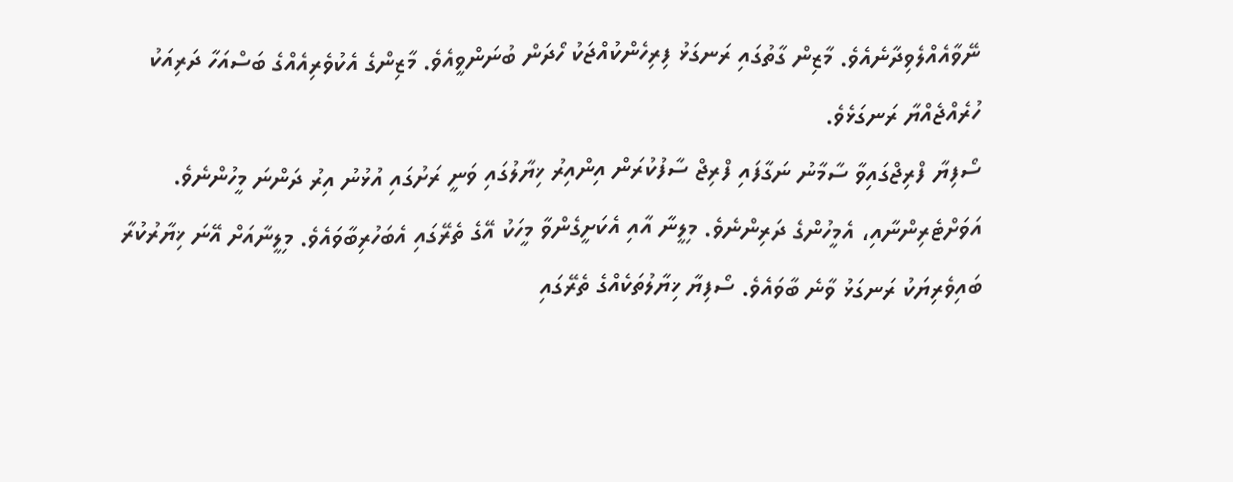ނޭވާއެއްލެވިދާނެއެވެ. މާޒިން ގާތުގައި ރަނގަޅު ފިރިހެންކުއްޖަކު ހޯދަން ބުނަންވީއެވެ. މާޒިންގެ އެކުވެރިއެއްގެ ބަސްއަހާ ދަރިއަކު ހުރެއްޖެއްޔާ ރަނގަޅެވެ.
ސޯފިޔާ ފްރިޖްގައިވާ ސާމާނު ނަގާފައި ފްރިޖް ސާފުކުރަން އިންއިރު ޚިޔާލުގައި ވަނީ ރަށުގައި އުޅުނު އިރު ދަންނަ މީހުންނެވެ. އަވަށްޓެރިންނާއި، އެމީހުންގެ ދަރިންނެވެ. މިލީނާ އާއި އެކަށީގެންވާ މީހަކު އޭގެ ތެރޭގައި އެބަހުރިބާވައެވެ. މިލީނާއަށް އޭނަ ޚިޔާރުކުރާ ބައިވެރިޔަކު ރަނގަޅު ވާނެ ބާވައެވެ. ސޯފިޔާ ޚިޔާލުތަކެއްގެ ތެރޭގައި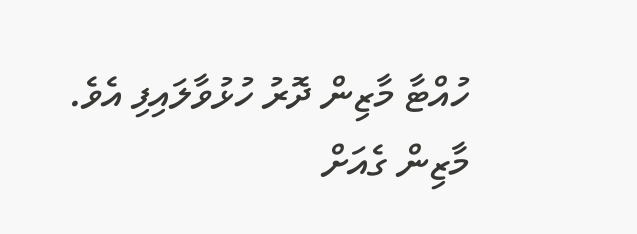ހުއްޓާ މާޒިން ދޮރު ހުޅުވާލައިފި އެވެ. މާޒިން ގެއަށް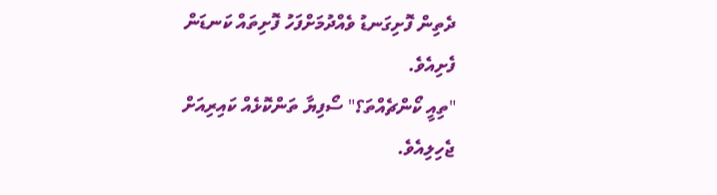ދެތިން ފޮށިގަނޑު ވެއްދުމަށްފަހު ފޮށިތައް ކަނޑަން ފެށިއެވެ.
"ތިއީ ކޯންޗެއްތަ؟" ސޯފިޔާ ތަންކޮޅެއް ކައިރިއަށް ޖެހިލިއެވެ.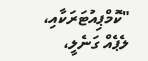"ކޮމްޕިއުޓަރަކާއި، ލެޕެއް ގަނެލީ،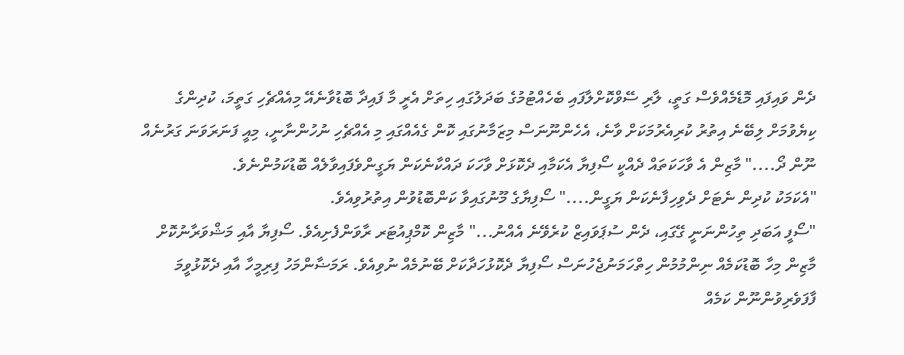ދެން ވައިފައި މޮޑެމެއްވެސް ގަތީ، ލާރި ސޭވްކޮށްލާފައި ބެހެއްޓުމުގެ ބަދަލުގައި ހިތަށް އެރީ މާ ފައިދާ ބޮޑުވާނެއޭ މިއެއްޗެހި ގަތީމަ، ކުދިންގެ ކިޔެވުމަށް ލިބޭނެ އިތުރު ކުރިއެރުމަކަށް ވާނެ، އެހެންނޫނަސް މިޒަމާނުގައި ކޮން ގެއެއްގައި މި އެއްޗެހި ނުހުންނާނީ، މިއީ ފަނަރަވަނަ ގަރުނެއް ނޫން ދޯ...." މާޒިން އެ ވާހަކަތައް ދެއްކީ ސޯފިޔާ އެކަމާއި ދެކޮޅަށް ވާހަކަ ދައްކާނެކަން ޔަގީންވެފައިވާލެއް ބޮޑުކަމުންނެވެ.
"އެކަމަކު ކުދިން ނެޓަށް ދެވިހިފާނެކަން ޔަގީން...." ސޯފިޔާގެ މޫނުގައިވާ ކަންބޮޑުވުން އިތުރުވިއެވެ.
"ސޯފީ އަބަދި ތިހުންނަނީ ގޭގައި، ދެން ސުޕަވައިޒް ކުރެވޭނެ އެއްނު..." މާޒިން ކޮމްޕިއުޓަރ ރާވަންފެށިއެވެ. ސޯފިޔާ އާއި މަޝްވަރާނުކޮށް މާޒިން މިހާ ބޮޑުކަމެއް ނިންމުމުން ހިތްހަމަނުޖެހުނަސް ސޯފިޔާ ދެކޮޅުހަދާކަށް ބޭނުމެއް ނުވިއެވެ. ރަމަޟާންމަހު ފިރިމީހާ އާއި ދެކޮޅުވީމަ ފާފަވެރިވުންނޫން ކަމެއް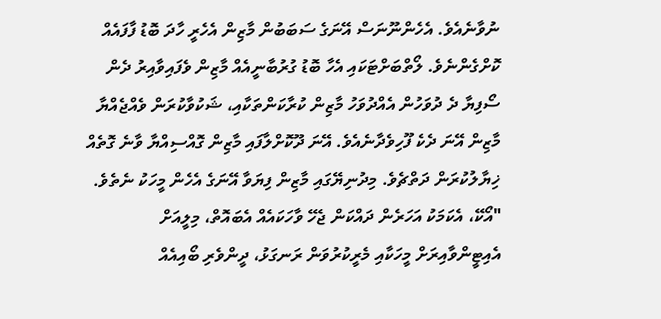ނުވާނެއެވެ. އެހެންނޫނަސް އޭނަގެ ސަބަބުން މާޒިން އެހެރީ ހާދަ ބޮޑު ފާފައެއް ކޮށްގެންނެވެ. ލޯތްބަށްޓަކައި އެހާ ބޮޑު ގުރުބާނީއެއް މާޒިން ވެފައިވާއިރު ދެން ސޯފިޔާ ދެ ދުވަހުން އެއްދުވަހު މާޒިން ކުރާކަންތަކާއި، ޝަކުވާކުރަން ވެއްޖެއްޔާ މާޒިން އޭނަ ދެކެ ފޫހިވެދާނެއެވެ. އޭނަ ދޫކޮށްލާފައި މާޒިން ގޮއްސިއްޔާ ވާނެ ގޮތެއް ޚިޔާލުކުރަން ދަތްޗެވެ. މިދުނިޔޭގައި މާޒިން ފިޔަވާ އޭނަގެ އެހެން މީހަކު ނެތެވެ.
"އޯކޭ، އެކަމަކު އަހަރެން ދައްކަން ޖެހޭ ވާހަކައެއް އެބައޮތް، މިލީއަށް އެއިޓީންވާއިރަށް މީހަކާއި މެރީކުރުވަން ރަނގަޅު، ދީންވެރި ބޯއިއެއް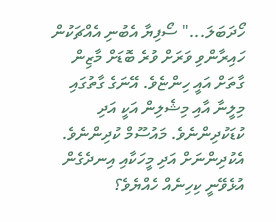ހޯދަބަލަ..." ސޯފިޔާ އެބުނި އެއްޗަކުން ހައިރާންވި ވަރަށް ވުރެ ބޮޑަށް މާޒިން ގާތަށް އައީ ހިންޏެވެ. އޭނަގެ ގާތުގައި މިލީނާ އާއި މިޝެލިން އަކީ އަދި ކުޑަކުދިންނެވެ. މައުސޫމް ކުދިންނެވެ. އެކުދިންނަށް އަދި މީހަކާއި އިނދެގެން އުޅެވޭނީ ކިހިނެއް ހެއްޔެވެ؟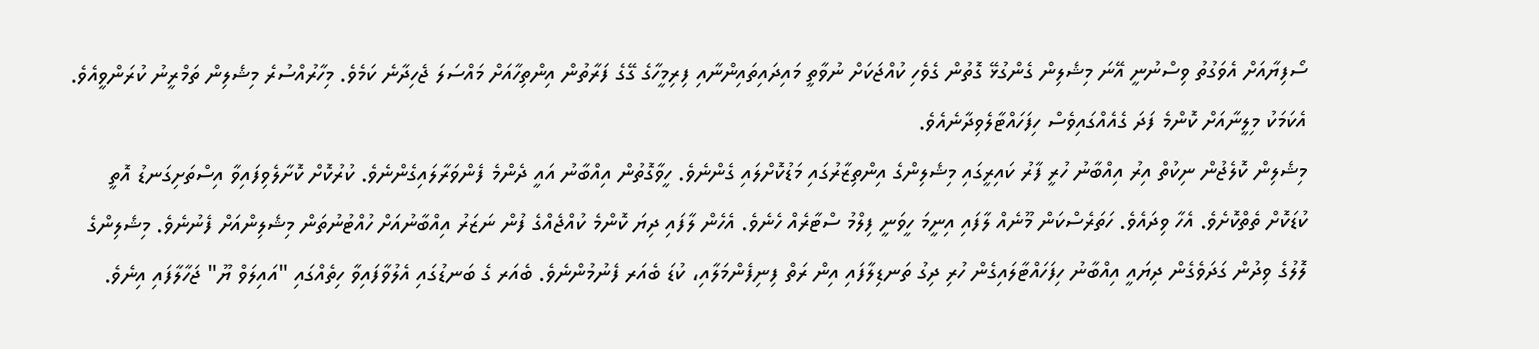ސޯފިޔާއަށް އެވަގުތު ވިސްނުނީ އޭނަ މިޝެލިން ގެންގުޅޭ ގޮތުން ގެވެހި ކުއްޖަކަށް ނުވާތީ މައިދައިތައިންނާއި ފިރިމީހާގެ ގޭގެ ފަރާތުން އިންތިހާއަށް މައްސަލަ ޖެހިދާނެ ކަމެވެ. މިހާރުއްސުރެ މިޝެލިން ތަމްރީނު ކުރަންވީއެވެ. އެކަމަކު މިލީނާއަށް ކޮންމެ ފަދަ ގެއެއްގައިވެސް ހިފަހައްޓާލެވިދާނެއެވެ.
މިޝެލިން ކޮލެޖުން ނިކުތް އިރު އިއްބާނު ހުރީ ފާރު ކައިރީގައި މިޝެލިންގެ އިންތިޒާރުގައި މަޑުކޮށްލައި ގެންނެވެ. ހީވާގޮތުން އިއްބާނު އައީ ދެންމެ ފެންވަރާލައިގެންނެވެ. ކުރުކޮށް ކޮށާލެވިފައިވާ އިސްތަށިގަނޑު އޮތީ ކުޑަކޮށް ތެތްކޮށެވެ. އެހާ ވިދައެވެ. ހަތަރެސްކަން މޫނެއް ލާފައި އިނީމަ ހީވަނީ ފިލްމު ސްޓާރެއް ހެނެވެ. އެހެން ލާފައި ދިޔަ ކޮންމެ ކުއްޖެއްގެ ފުން ނަޒަރު އިއްބާނުއަށް ހުއްޓުނުތަން މިޝެލިންއަށް ފެނުނެވެ. މިޝެލިންގެ ލޮލުގެ ވިދުން ގަދަވެގެން ދިޔައީ އިއްބާނު ހިފަހައްޓާލައިގެން ހުރި ދިގު ތަނޑިލާފައި އިން ރަތް ފިނިފެންމަލާއި، ކުޑަ ބެއަރ ފެނުމުންނެވެ. ބެއަރ ގެ ބަނޑުގައި އެލުވާފައިވާ ހިތެއްގައި "އައިލަވް ޔޫ" ޖަހާލާފައި އިނެވެ.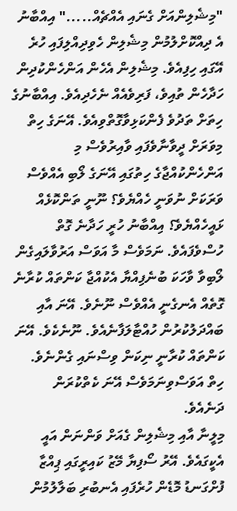"މިޝެލިންއަށް ގެނައި އެއްޗެއް....." އިއްބާނު އެ ދިއްކޮށްލުމުން މިޝެލިން ހެވިދިއްލިފައި ހުރެ އޭގައި ހިފިއެވެ. މިޝެލިން އެހެން އަންހެންކުދިން ހަދާހެން ތުއިވެ، ފަރިވެއެއް ނެހެދިއެވެ. އިއްބާނުގެ ހިތަށް ތަދުވެ ފެންކަޅިވާގޮތްވިއެވެ. އޭނަގެ ހިތް މިވަރަށް ދީވާނާވެފައި ވާއިރުވެސް މި އަންހެންކުއްޖާގެ ހިތުގައި އޭނަގެ ލޯބި އެއްވެސް ވަރަކަށް ނުވަނީ ހެއްޔެވެ؟ ނޫނީ ތަންކޮޅެއް ޅައީހެއްޔެވެ؟ އިއްބާނު ހުރީ ހަދާނެ ގޮތް ހުސްވެފައެވެ. ނަމަވެސް މާ އަވަސް އަރުވާލައިގެން ލޯބިވާ ވާހަކަ ބުނެފިއްޔާ އެކުއްޖާ ކަންތައް ކުރާނެ ގޮތެއް އެނގެނީ އެއްވެސް ނޫނެވެ. އޭނަ އާއި ބައްދަލުކުރުން ހުއްޓާލަފާނެއެވެ. ނޫނެކެވެ. އޭނަ ކަންތައް ކުރާނީ ނިކަން ވިސްނައި ގެންނެވެ. ހިތް އަވަސްވިނަމަވެސް އޭނަ ކެތްކުރަން ދަނެއެވެ.
މިލީނާ އާއި މިޝެލިން ގެއަށް ވަންނަން އައީ އެކީގައެވެ. އޭރު ސޯފިޔާ މޭޒު ކައިރީގައި ޕިއްޒާ ފުށްގަނޑު މޮޑެން ހުރެފައި އެނބުރި ބަލާލުމުން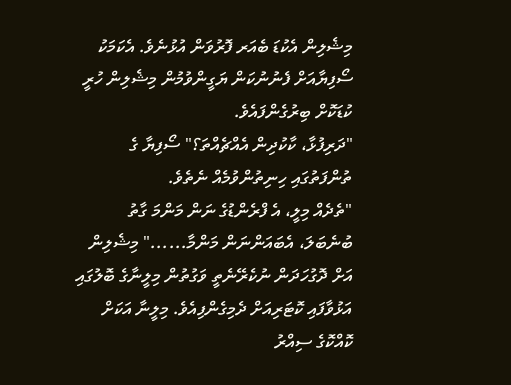މިޝެލިން އެކުޑަ ބެއަރ ފޮރުވަން އުޅުނެވެ. އެކަމަކު ސޯފިޔާއަށް ފެނުނުކަން ޔަގީންވުމުން މިޝެލިން ހުރީ ކުޑަކޮށް ބިރުގެންފައެވެ.
"ދަރިފުޅާ، ކާކުދިން އެއްޗެއްތަ؟" ސޯފިޔާ ގެ ތުންފަތުގައި ހިނިތުންވުމެއް ނެތެވެ.
"ތެދެއް މިލީ، އެ ފްރެންޑުގެ ނަން މަންމަ ގާތު ބުނެބަލަ، އެބައަންނަން މަންމާ......" މިޝެލިން އަށް ދޮގުހަދަން ނުކެރޭނެތީ ވަގުތުން މިލީނާގެ ބޮލުގައި އަޅުވާފައި ކޮޓަރިއަށް ދެމިގެންފިއެވެ. މިލީނާ އަކަށް ކޮއްކޮގެ ސިއްރު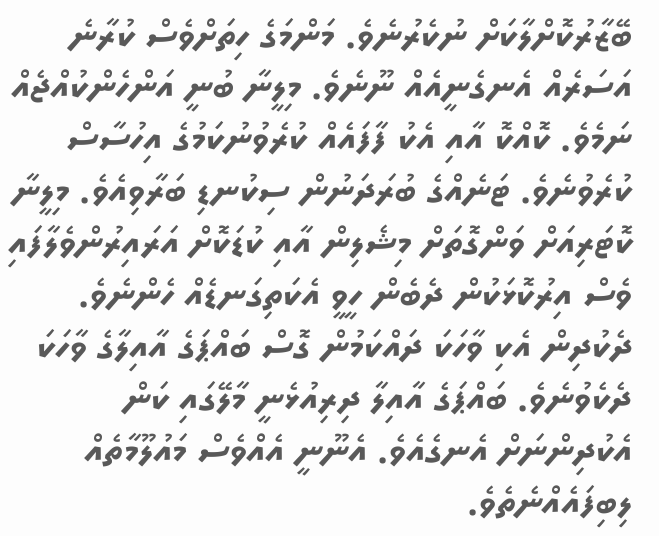ބޭޒާރުކޮށްލާކަށް ނުކެރުނެވެ. މަންމަގެ ހިތަށްވެސް ކުރާނެ އަސަރެއް އެނގެނީއެއް ނޫނެވެ. މިލީނާ ބުނީ އަންހެންކުއްޖެއް ނަމެވެ. ކޮއްކޮ އާއި އެކު ފާފައެއް ކުރެވުނުކަމުގެ އިހުސާސް ކުރެވުނެވެ. ޓަނެއްގެ ބުރަދަނުން ސިކުނޑި ބަރާވިއެވެ. މިލީނާ ކޮޓަރިއަށް ވަންގޮތަށް މިޝެލިން އާއި ކުޑަކޮށް އަރައިރުންވެލާފައި ވެސް އިރުކޮޅަކުން ދެބެން ހީވީ އެކަތިގަނޑެއް ހެންނެވެ. ދެކުދިން އެކި ވާހަކަ ދައްކަމުން ގޮސް ބައްޕަގެ އާއިލާގެ ވާހަކަ ދެކެވުނެވެ. ބައްޕަގެ އާއިލާ ދިރިއުޅެނީ މާލޭގައި ކަން އެކުދިންނަށް އެނގެއެވެ. އެނޫނީ އެއްވެސް މައުލޫމާތެއް ލިބިފައެއްނެތެވެ.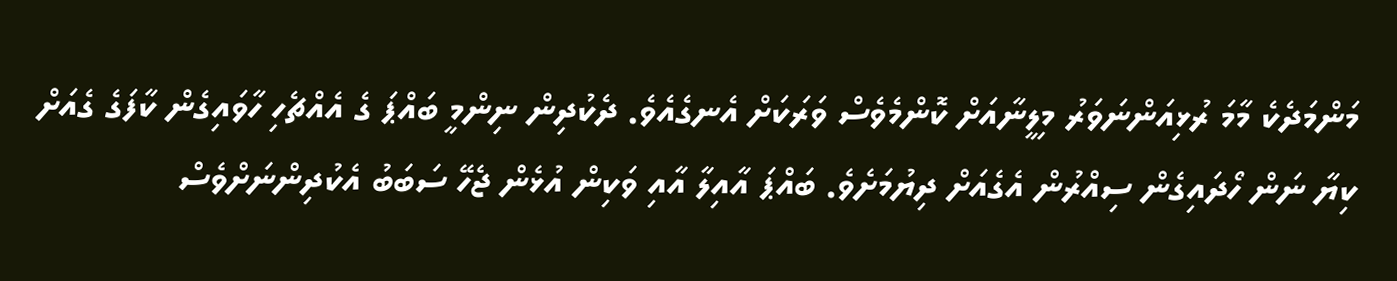މަންމަދެކެ މާމަ ރުޅިއަންނަވަރު މިލީނާއަށް ކޮންމެވެސް ވަރަކަށް އެނގެއެވެ. ދެކުދިން ނިންމީ ބައްޕަ ގެ އެއްޗެހި ހާވައިގެން ކާފަގެ ގެއަށް ކިޔާ ނަން ހޯދައިގެން ސިއްރުން އެގެއަށް ދިޔުމަށެވެ. ބައްޕަ އާއިލާ އާއި ވަކިން އުޅެން ޖެހޭ ސަބަބު އެކުދިންނަށްވެސް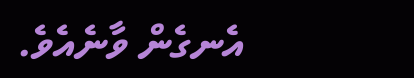އެނގެން ވާނެއެވެ.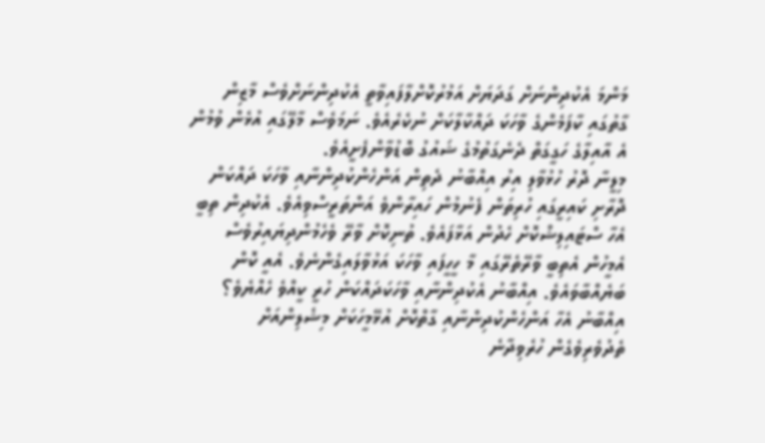މަންމަ އެކުދިންނަށް ގަދަޔަށް އަމުރުކޮށްލާފައިވާތީ އެކުދިންނަށްވެސް މާޒިން ގާތުގައި ކާފަމެންގެ ވާހަކަ ދައްކާލާކަށް ނުކެރެއެވެ. ނަމަވެސް މާލޭގައި އުޅެން ވުމުން އެ އާއިލާގެ ހަގީގަތް ދެނެގަތުމުގެ ޝައުގު ބޮޑުވާންފެށީއެވެ.
މިލީނާ ދޮރު ހުޅުވާލި އިރު އިއްބާނު ދެތިން އަންހެންކުދިންނާއި ވާހަކަ ދައްކަން ދޮރާށި ކައިރީގައި ހުރިތަން ފެނުމުން ހައިރާންވެ އަންތަރީސްވިއެވެ. އެކުދިން ތިބީ އެހާ ސްޓައިލިޝްކޮށް ހެދުން އަޅާފައެވެ. ތުނިކޮށް ވާރޭ ވެހެމުންދިޔައިރުވެސް އެމީހުން އެތިބީ ވާރޭތެރޭގައި މާ ހީހީފައި ވާހަކަ އަޅުވާލައިގެންނެވެ. އެއީ ކޮން ބަޔެއްބާވައެވެ. އިއްބާނު އެކުދިންނާއި ވާހަކަދައްކަން ހުރީ ކީއްވެ ހެއްޔެވެ؟ އިއްބާނު އެހާ އަންހެންކުދިންނާއި ގާތްކޮށް އުޅޭމީހަކަށް މިޝެލިންއަށް ތެދުވެރިވެގެން ހުރެވިދާނެ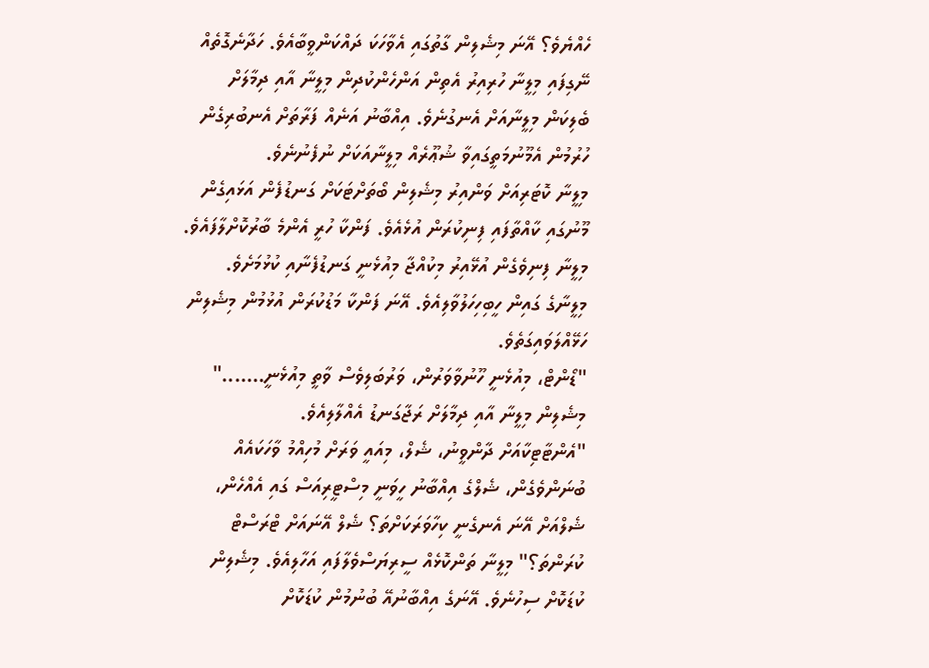ހެއްޔެވެ؟ އޭނަ މިޝެލިން ގާތުގައި އެވާހަކަ ދައްކަންވީބާއެވެ. ހަދާނެގޮތެއް ނޭގިފައި މިލީނާ ހުރިއިރު އެތިން އަންހެންކުދިން މިލީނާ އާއި ދިމާލަށް ބެލިކަން މިލީނާއަށް އެނގުނެވެ. އިއްބާނު އަނެއް ފަރާތަށް އެނބުރިގެން ހުރުމުން އެމޫނުމަތީގައިވާ ޝުޢޫރެއް މިލީނާއަކަށް ނުފެނުނެވެ.
މިލީނާ ކޮޓަރިއަށް ވަންއިރު މިޝެލިން ބޯތަށްޓަކަށް ގަނޑުފެން އަޅައިގެން މޫނުގައި ކާއްތާފައި ފިނިކުރަން އުޅެއެވެ. ފަންކާ ހުރީ އެންމެ ބާރުކޮށްލާފައެވެ. މިލީނާ ފިނިވެގެން އުޅޭއިރު މިކުއްޖާ މިއުޅެނީ ގަނޑުފެނާއި ކުޅުމަށެވެ. މިލީނާގެ ގައިން ހީބިހިހަލުވާލިއެވެ. އޭނަ ފަންކާ މަޑުކުރަން އުޅުމުން މިޝެލިން ހަޅޭއްލަވައިގަތެވެ.
"ޑޯންޓް، މިއުޅެނީ ހޫނުވާވަރުން، ވަރުބަލިވެސް ވާތީ މިއުޅެނީ......." މިޝެލިން މިލީނާ އާއި ދިމާލަށް ރަޖާގަނޑު އެއްލާލިއެވެ.
"އެންޓާޓިކާއަށް ދާންވީނު، ޝެލް، މިއައީ ވަރަށް މުހިއްމު ވާހަކައެއް ބުނަންވެގެން، ޝެލްގެ އިއްބާނު ހީވަނީ މިސްޓީރިއަސް ގައި އެއްހެން، ޝެލްއަށް އޭނަ އެނގެނީ ކިހާވަރަކަށްތަ؟ ޝެލް އޭނައަށް ޓްރަސްޓް ކުރަންތަ؟" މިލީނާ ތަންކޮޅެއް ސީރިޔަސްވެލާފައި އަހާލިއެވެ. މިޝެލިން ކުޑަކޮށް ސިހުނެވެ. އޭނަގެ އިއްބާނުއޭ ބުނުމުން ކުޑަކޮށް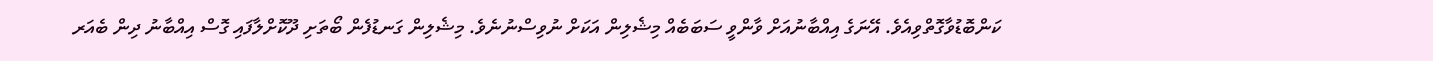ކަންބޮޑުވާގޮތްވިއެވެ. އޭނަގެ އިއްބާނުއަށް ވާންވީ ސަބަބެއް މިޝެލިން އަކަށް ނުވިސްނުނެވެ. މިޝެލިން ގަނޑުފެން ބޯތަށި ދޫކޮށްލާފައި ގޮސް އިއްބާނު ދިން ބެއަރ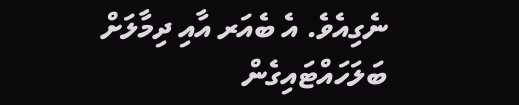ނެގިއެވެ. އެ ބެއަރ އާއި ދިމާލަށް ބަލަހައްޓައިގެން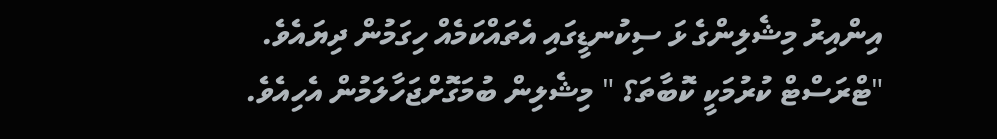އިންއިރު މިޝެލިންގެ ޅަ ސިކުނޑީގައި އެތައްކަމެއް ހިގަމުން ދިޔައެވެ.
"ޓްރަސްޓް ކުރުމަކީ ކޮބާތަ؟ " މިޝެލިން ބުމަގޮށްޖަހާލަމުން އެހިއެވެ.